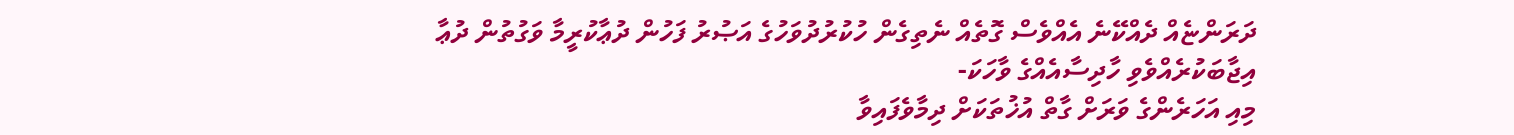ދަރަންޏެއް ދެއްކޭނެ އެއްވެސް ގޮތެއް ނެތިގެން ހުކުރުދުވަހުގެ އަޞުރު ފަހުން ދުޢާކުރީމާ ވަގުތުން ދުޢާ އިޖާބަކުރެއްވެވި ހާދިސާއެއްގެ ވާހަކަ-
މިއި އަހަރެންގެ ވަރަށް ގާތް އުޚުތަކަށް ދިމާވެފައިވާ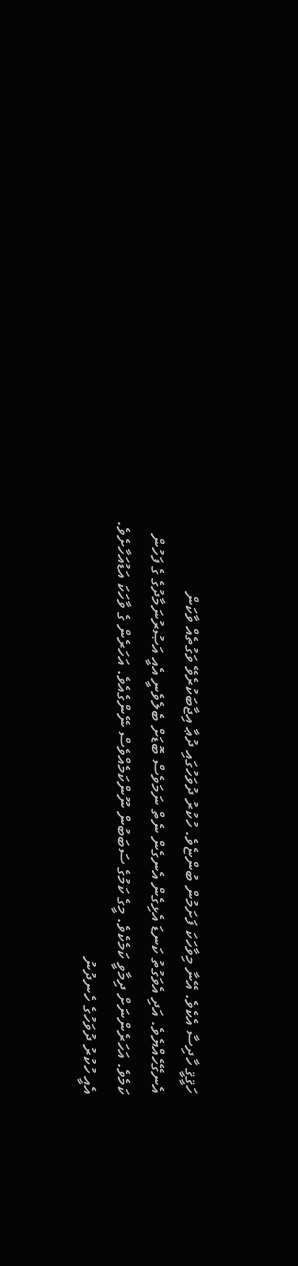ހަޤީޤީ ހާދިސާ އެކެވެ. އޭނާ މިވާހަކަ ފަށަމުން ބުންޏެވެ. ހުކުރު ދުވަހުގައި ދުޢާ އިޖާބަކުރެވޭ ވަގުތެއް ވާކަން އެނގޭހެއްޔެވެ. އަދި އެވަގުތު ކަނޑަ އެޅިގެން އެނގެން ނެތް ނަމަވެސް ބޮޑަށް ބެލެވެނީ އެއީ އަޞުރުނަމާދުގެ ގެ ފަހުން ކަމެވެ. އަހަރެންނަށް ދިމާވީ ކަމެކެވެ. މީގެ ކަމުގެ ސަބަބުން ނޫންކަމެއްވެސް ނޭންގެއެވެ. އަހަރެން ގެ ވާހަކަ އަޑުއަހާށެވެ.
އެއީ ހުކުރު ދުވަހުގެ ހެނދުނު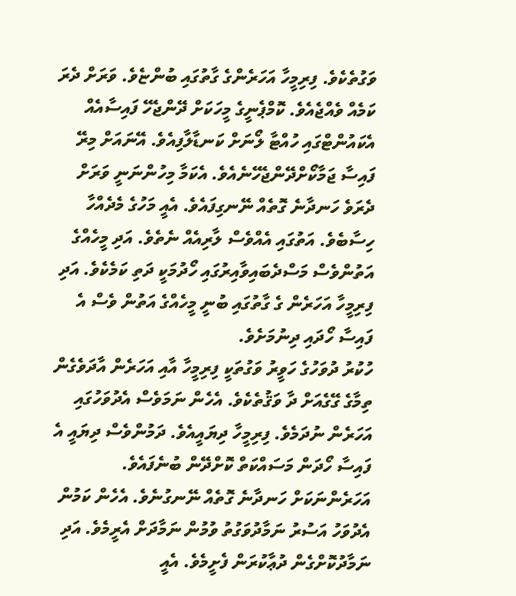ވަގުތެކެވެ. ފިރިމީހާ އަހަރެންގެ ގާތުގައި ބުންޏެވެ. ވަރަށް ދެރަ ކަމެއް ވެއްޖެއެވެ. ކޮމްޕެނީގެ މީހަކަށް ދޭންޖެހޭ ފައިސާއެއް އެކައުންޓްގައި ހުއްޓާ ލޯނަށް ކަނޑާލާފިއެވެ. އޭނައަށް މިރޭ ފައިސާ ޖަމާކޯށްދޭންޖެހޭނެއެވެ. އެކަމާ މިހުންނަނީ ވަރަށް ދެރަވެ ހަނދާނެ ގޮތެއް ނޭނގިފައެވެ. އެއީ މަހުގެ މެދެއްހާ ހިސާބެވެ. އަތުގައި އެއްވެސް ލާރިއެއް ނެތެވެ. އަދި މީހެއްގެ އަތުންވެސް މަސްދެބައިވާއިރުގައި ހޯދުމަކީ ދަތި ކަމެކެވެ. އަދި ފިރިމީހާ އަހަރެން ގެ ގާތުގައި ބުނީ މީހެއްގެ އަތުން ވެސް އެ ފައިސާ ހޯދައި ދިނުމަށެވެ.
ހުކުރު ދުވަހުގެ ހަވީރު ވަގުތަކީ ފިރިމީހާ އާއި އަހަރެން އާދަވެގެން ތިމާގެ ގޭގެއަށް ދާ ވަޤުތެކެވެ. އެހެން ނަމަވެސް އެދުވަހުގައި އަހަރެން ނުދަމެވެ. ފިރިމީހާ ދިޔައީއެވެ. ދަމުންވެސް ދިޔައީ އެ ފައިސާ ހޯދަން މަސައްކަތް ކޮށްދޭން ބުނެފައެވެ. އަހަރެންނަކަށް ހަނދާނެ ގޮތެއް ނޭނގުނެވެ. އެހެން ކަމުން އެދުވަހު އަސުރު ނަމާދުވަގުތު ވުމުން ނަމާދަށް އެރީމެވެ. އަދި ނަމާދުކޮށްގެން ދުޢާކުރަން ފެށީމެވެ. އެއީ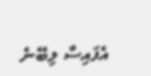އެފައިސާ ލިބޭނެ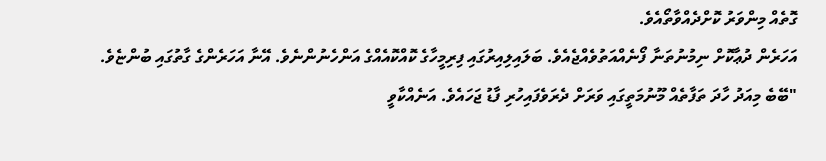ގޮތެއް މިންވަރު ކޮށްދެއްވާތޯއެވެ.
އަހަރެން ދުޢާކޮށް ނިމުނުތަނާ ފޯނެއްއަތުވެއްޖެއެވެ. ބަލައިލިއިރުގައި ފިރިމީހާގެ ކޮއްކޮއެއްގެ އަންހެނުންނެވެ. އޭނާ އަހަރެންގެ ގާތުގައި ބުންޏެވެ. "ބޭބެ މިއަދު ހާދަ ތަފާތެއް މޫނުމަތީގައި ވަރަށް ދެރަވެފައިހުރި ފާޑު ޖަހައެވެ. އަނެއްކާވީ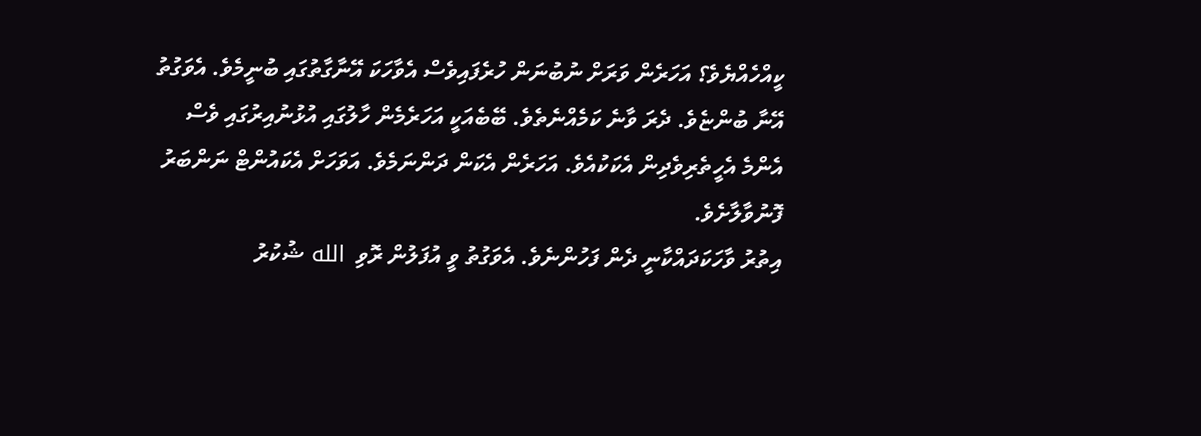ކީއްހެއްޔެވެ؟ އަހަރެން ވަރަށް ނުބުނަން ހުރެފައިވެސް އެވާހަކަ އޭނާގާތުގައި ބުނީމެވެ. އެވަގުތު އޭނާ ބުންޏެވެ. ދެރަ ވާނެ ކަމެއްނެތެވެ. ބޭބެއަކީ އަހަރެމެން ހާލުގައި އުޅުނުއިރުގައި ވެސް އެންމެ އެހީތެރިވެދިން އެކަކުއެވެ. އަހަރެން އެކަން ދަންނަމެވެ. އަވަހަށް އެކައުންޓް ނަންބަރު ފޮނުވާލާށެވެ.
އިތުރު ވާހަކަދައްކާނީ ދެން ފަހުންނެވެ. އެވަގުތު ވީ އުފަލުން ރޮވި  الله ޝުކުރު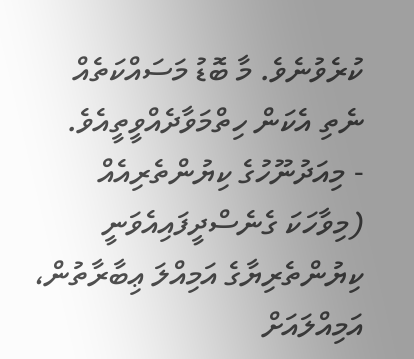ކުރެވުނެވެ. މާ ބޮޑު މަސައްކަތެއް ނެތި އެކަން ހިތްމަވާދެއްވީތީއެވެ.
- މިއަދުނޫހުގެ ކިޔުންތެރިއެއް
(މިވާހަކަ ގެނެސްދީފައިއެވަނީ ކިޔުންތެރިޔާގެ އަމިއްލަ ޢިބާރާތުން، އަމިއްލައަށް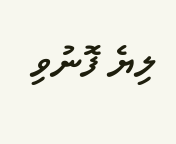ލިޔެ ފޮނުވި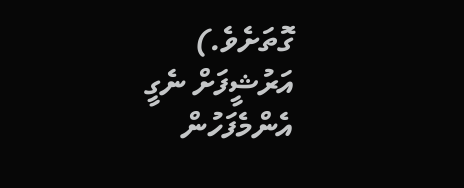ގޮތަށެވެ.)
އަރުޝީފަށް ނެގީ
އެންމެފަހުން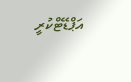އަޕްޑޭޓްކުރީ